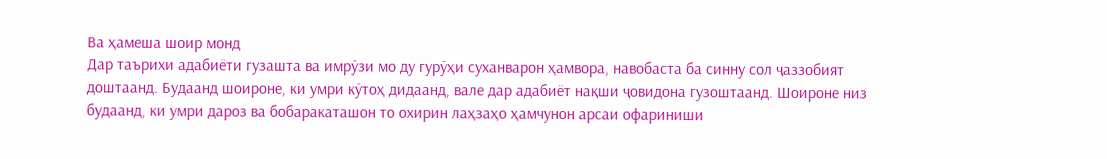Ва ҳамеша шоир монд
Дар таърихи адабиёти гузашта ва имрӯзи мо ду гурӯҳи суханварон ҳамвора, навобаста ба синну сол ҷаззобият доштаанд. Будаанд шоироне, ки умри кӯтоҳ дидаанд, вале дар адабиёт нақши ҷовидона гузоштаанд. Шоироне низ будаанд, ки умри дароз ва бобаракаташон то охирин лаҳзаҳо ҳамчунон арсаи офариниши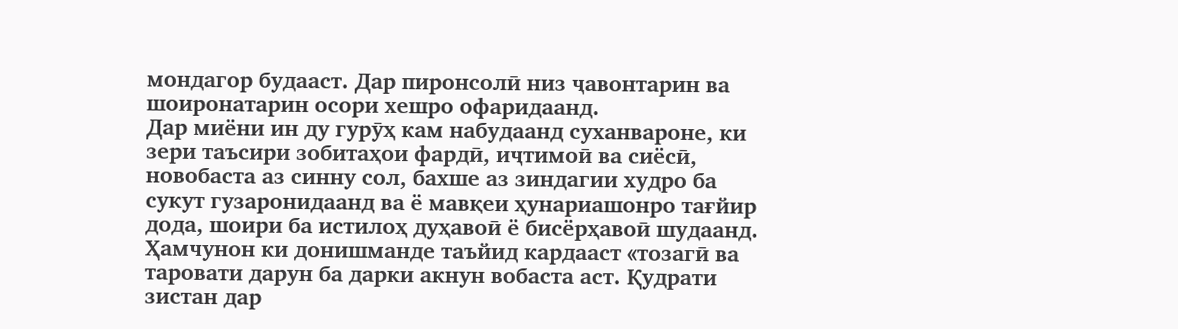мондагор будааст. Дар пиронсолӣ низ ҷавонтарин ва шоиронатарин осори хешро офаридаанд.
Дар миёни ин ду гурӯҳ кам набудаанд суханвароне, ки зери таъсири зобитаҳои фардӣ, иҷтимоӣ ва сиёсӣ, новобаста аз синну сол, бахше аз зиндагии худро ба сукут гузаронидаанд ва ё мавқеи ҳунариашонро тағйир дода, шоири ба истилоҳ дуҳавоӣ ё бисёрҳавоӣ шудаанд.
Ҳамчунон ки донишманде таъйид кардааст «тозагӣ ва таровати дарун ба дарки акнун вобаста аст. Қудрати зистан дар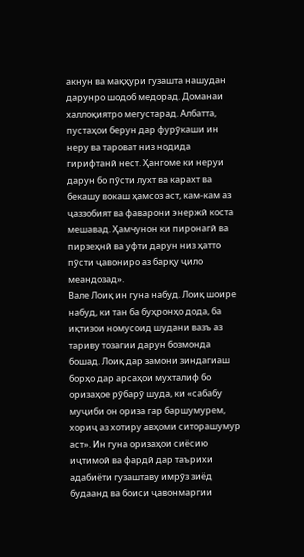акнун ва мақҳури гузашта нашудан дарунро шодоб медорад. Доманаи халлоқиятро мегустарад. Албатта, пустаҳои берун дар фурӯкаши ин неру ва тароват низ нодида гирифтанӣ нест. Ҳангоме ки неруи дарун бо пӯсти лухт ва карахт ва бекашу вокаш ҳамсоз аст, кам-кам аз ҷаззобият ва фаварони энержӣ коста мешавад. Ҳамчунон ки пиронагӣ ва пирзеҳнӣ ва уфти дарун низ ҳатто пӯсти ҷавониро аз барқу ҷило меандозад».
Вале Лоиқ ин гуна набуд. Лоиқ шоире набуд, ки тан ба буҳронҳо дода, ба иқтизои номусоид шудани вазъ аз тариву тозагии дарун бозмонда бошад. Лоиқ дар замони зиндагиаш борҳо дар арсаҳои мухталиф бо оризаҳое рӯбарӯ шуда, ки «сабабу муҷиби он ориза гар баршумурем, хориҷ аз хотиру авҳоми ситорашумур аст». Ин гуна оризаҳои сиёсию иҷтимоӣ ва фардӣ дар таърихи адабиёти гузаштаву имрӯз зиёд будаанд ва боиси ҷавонмаргии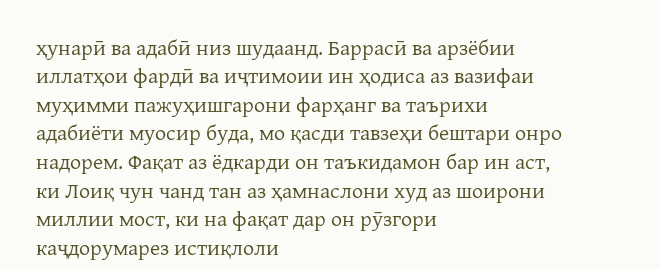ҳунарӣ ва адабӣ низ шудаанд. Баррасӣ ва арзёбии иллатҳои фардӣ ва иҷтимоии ин ҳодиса аз вазифаи муҳимми пажуҳишгарони фарҳанг ва таърихи адабиёти муосир буда, мо қасди тавзеҳи бештари онро надорем. Фақат аз ёдкарди он таъкидамон бар ин аст, ки Лоиқ чун чанд тан аз ҳамнаслони худ аз шоирони миллии мост, ки на фақат дар он рӯзгори каҷдорумарез истиқлоли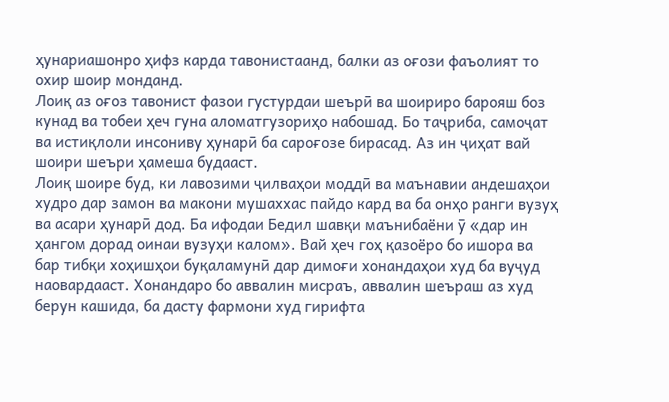ҳунариашонро ҳифз карда тавонистаанд, балки аз оғози фаъолият то охир шоир монданд.
Лоиқ аз оғоз тавонист фазои густурдаи шеърӣ ва шоириро барояш боз кунад ва тобеи ҳеч гуна аломатгузориҳо набошад. Бо таҷриба, самоҷат ва истиқлоли инсониву ҳунарӣ ба сароғозе бирасад. Аз ин ҷиҳат вай шоири шеъри ҳамеша будааст.
Лоиқ шоире буд, ки лавозими ҷилваҳои моддӣ ва маънавии андешаҳои худро дар замон ва макони мушаххас пайдо кард ва ба онҳо ранги вузуҳ ва асари ҳунарӣ дод. Ба ифодаи Бедил шавқи маънибаёни ӯ «дар ин ҳангом дорад оинаи вузуҳи калом». Вай ҳеч гоҳ қазоёро бо ишора ва бар тибқи хоҳишҳои буқаламунӣ дар димоғи хонандаҳои худ ба вуҷуд наовардааст. Хонандаро бо аввалин мисраъ, аввалин шеъраш аз худ берун кашида, ба дасту фармони худ гирифта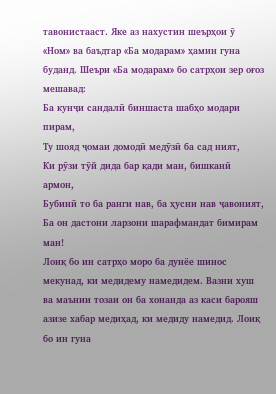тавонистааст. Яке аз нахустин шеърҳои ӯ «Ном» ва баъдтар «Ба модарам» ҳамин гуна буданд. Шеъри «Ба модарам» бо сатрҳои зер оғоз мешавад:
Ба кунҷи сандалӣ биншаста шабҳо модари пирам,
Ту шояд ҷомаи домодӣ медӯзӣ ба сад ният,
Ки рӯзи тӯй дида бар қади ман, бишканӣ армон,
Бубинӣ то ба ранги нав, ба ҳусни нав ҷавоният,
Ба он дастони ларзони шарафмандат бимирам ман!
Лоиқ бо ин сатрҳо моро ба дунёе шинос мекунад, ки медидему намедидем. Вазни хуш ва маънии тозаи он ба хонанда аз каси барояш азизе хабар медиҳад, ки медиду намедид. Лоиқ бо ин гуна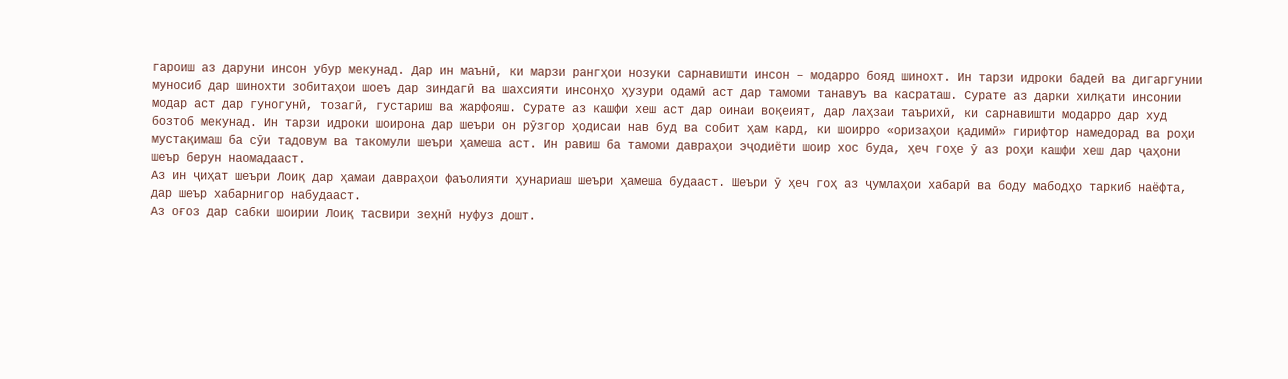гароиш аз даруни инсон убур мекунад. Дар ин маънӣ, ки марзи рангҳои нозуки сарнавишти инсон – модарро бояд шинохт. Ин тарзи идроки бадеӣ ва дигаргунии муносиб дар шинохти зобитаҳои шоеъ дар зиндагӣ ва шахсияти инсонҳо ҳузури одамӣ аст дар тамоми танавуъ ва касраташ. Сурате аз дарки хилқати инсонии модар аст дар гуногунӣ, тозагӣ, густариш ва жарфояш. Сурате аз кашфи хеш аст дар оинаи воқеият, дар лаҳзаи таърихӣ, ки сарнавишти модарро дар худ бозтоб мекунад. Ин тарзи идроки шоирона дар шеъри он рӯзгор ҳодисаи нав буд ва собит ҳам кард, ки шоирро «оризаҳои қадимӣ» гирифтор намедорад ва роҳи мустақимаш ба сӯи тадовум ва такомули шеъри ҳамеша аст. Ин равиш ба тамоми давраҳои эҷодиёти шоир хос буда, ҳеч гоҳе ӯ аз роҳи кашфи хеш дар ҷаҳони шеър берун наомадааст.
Аз ин ҷиҳат шеъри Лоиқ дар ҳамаи давраҳои фаъолияти ҳунариаш шеъри ҳамеша будааст. Шеъри ӯ ҳеч гоҳ аз ҷумлаҳои хабарӣ ва боду мабодҳо таркиб наёфта, дар шеър хабарнигор набудааст.
Аз оғоз дар сабки шоирии Лоиқ тасвири зеҳнӣ нуфуз дошт.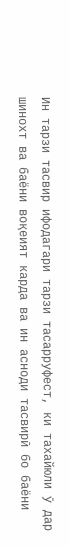Ин тарзи тасвир ифодагари тарзи тасарруфест, ки тахайюли ӯ дар шинохт ва баёни воқеият карда ва ин асноди тасвирӣ бо баёни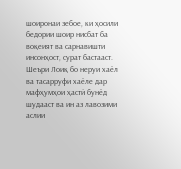шоиронаи зебое, ки ҳосили бедории шоир нисбат ба воқеият ва сарнавишти инсонҳост, сурат бастааст.
Шеъри Лоиқ бо неруи хаёл ва тасарруфи хаёле дар мафҳумҳои ҳастӣ бунёд шудааст ва ин аз лавозими аслии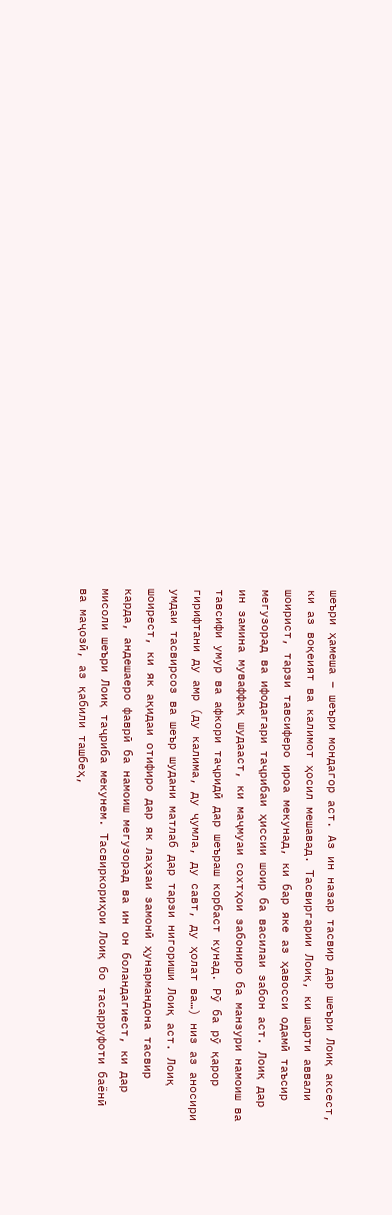шеъри ҳамеша – шеъри мондагор аст. Аз ин назар тасвир дар шеъри Лоиқ аксест, ки аз воқеият ва калимот ҳосил мешавад. Тасвиргарии Лоиқ, ки шарти аввали шоирист, тарзи тавсиферо ироа мекунад, ки бар яке аз ҳавосси одамӣ таъсир мегузорад ва ифодагари таҷрибаи ҳиссии шоир ба василаи забон аст. Лоиқ дар ин замина муваффақ шудааст, ки маҷмуаи сохтҳои забониро ба манзури намоиш ва тавсифи умур ва афкори таҷридӣ дар шеъраш корбаст кунад. Рӯ ба рӯ қарор гирифтани ду амр (ду калима, ду ҷумла, ду савт, ду ҳолат ва…) низ аз аносири умдаи тасвирсоз ва шеър шудани матлаб дар тарзи нигориши Лоиқ аст. Лоиқ шоирест, ки як ақидаи отифиро дар як лаҳзаи замонӣ ҳунармандона тасвир карда, андешаеро фаврӣ ба намоиш мегузорад ва ин он боландагиест, ки дар мисоли шеъри Лоиқ таҷриба мекунем. Тасвиркориҳои Лоиқ бо тасарруфоти баёнӣ ва маҷозӣ, аз қабили ташбеҳ,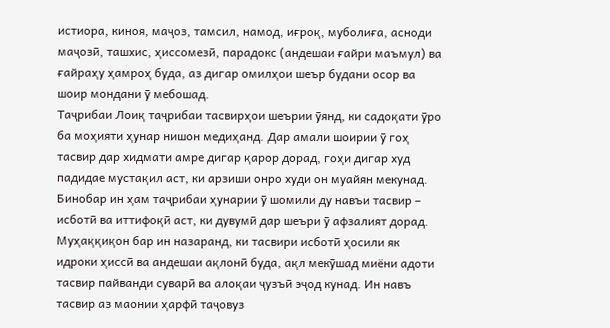истиора, киноя, маҷоз, тамсил, намод, иғроқ, муболиға, асноди маҷозӣ, ташхис, ҳиссомезӣ, парадокс (андешаи ғайри маъмул) ва ғайраҳу ҳамроҳ буда, аз дигар омилҳои шеър будани осор ва шоир мондани ӯ мебошад.
Таҷрибаи Лоиқ таҷрибаи тасвирҳои шеърии ӯянд, ки садоқати ӯро ба моҳияти ҳунар нишон медиҳанд. Дар амали шоирии ӯ гоҳ тасвир дар хидмати амре дигар қарор дорад, гоҳи дигар худ падидае мустақил аст, ки арзиши онро худи он муайян мекунад. Бинобар ин ҳам таҷрибаи ҳунарии ӯ шомили ду навъи тасвир – исботӣ ва иттифоқӣ аст, ки дувумӣ дар шеъри ӯ афзалият дорад. Муҳаққиқон бар ин назаранд, ки тасвири исботӣ ҳосили як идроки ҳиссӣ ва андешаи ақлонӣ буда, ақл мекӯшад миёни адоти тасвир пайванди суварӣ ва алоқаи ҷузъӣ эҷод кунад. Ин навъ тасвир аз маонии ҳарфӣ таҷовуз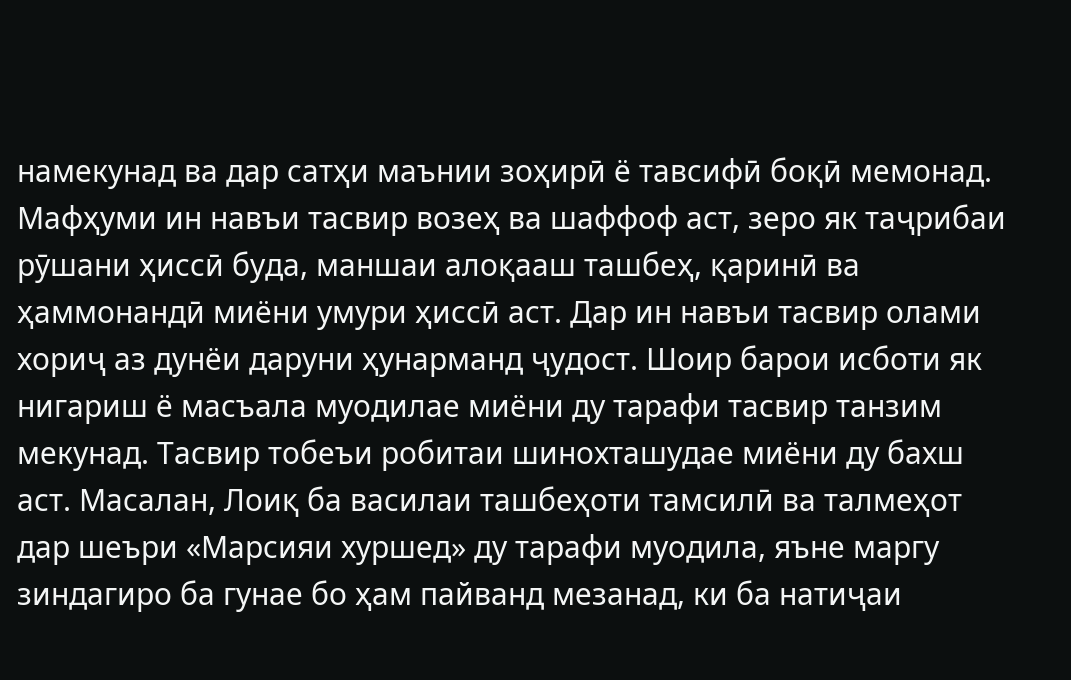намекунад ва дар сатҳи маънии зоҳирӣ ё тавсифӣ боқӣ мемонад. Мафҳуми ин навъи тасвир возеҳ ва шаффоф аст, зеро як таҷрибаи рӯшани ҳиссӣ буда, маншаи алоқааш ташбеҳ, қаринӣ ва ҳаммонандӣ миёни умури ҳиссӣ аст. Дар ин навъи тасвир олами хориҷ аз дунёи даруни ҳунарманд ҷудост. Шоир барои исботи як нигариш ё масъала муодилае миёни ду тарафи тасвир танзим мекунад. Тасвир тобеъи робитаи шинохташудае миёни ду бахш аст. Масалан, Лоиқ ба василаи ташбеҳоти тамсилӣ ва талмеҳот дар шеъри «Марсияи хуршед» ду тарафи муодила, яъне маргу зиндагиро ба гунае бо ҳам пайванд мезанад, ки ба натиҷаи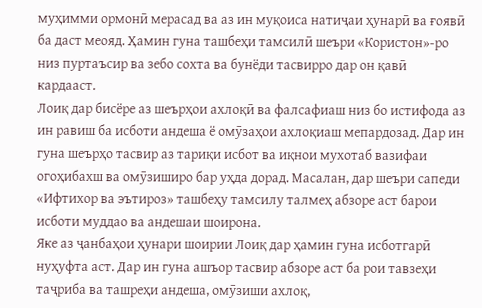муҳимми ормонӣ мерасад ва аз ин муқоиса натиҷаи ҳунарӣ ва ғоявӣ ба даст меояд. Ҳамин гуна ташбеҳи тамсилӣ шеъри «Користон»-ро низ пуртаъсир ва зебо сохта ва бунёди тасвирро дар он қавӣ кардааст.
Лоиқ дар бисёре аз шеърҳои ахлоқӣ ва фалсафиаш низ бо истифода аз ин равиш ба исботи андеша ё омӯзаҳои ахлоқиаш мепардозад. Дар ин гуна шеърҳо тасвир аз тариқи исбот ва иқнои мухотаб вазифаи огоҳибахш ва омӯзиширо бар уҳда дорад. Масалан, дар шеъри сапеди «Ифтихор ва эътироз» ташбеҳу тамсилу талмеҳ абзоре аст барои исботи муддао ва андешаи шоирона.
Яке аз ҷанбаҳои ҳунари шоирии Лоиқ дар ҳамин гуна исботгарӣ нуҳуфта аст. Дар ин гуна ашъор тасвир абзоре аст ба рои тавзеҳи таҷриба ва ташреҳи андеша, омӯзиши ахлоқ,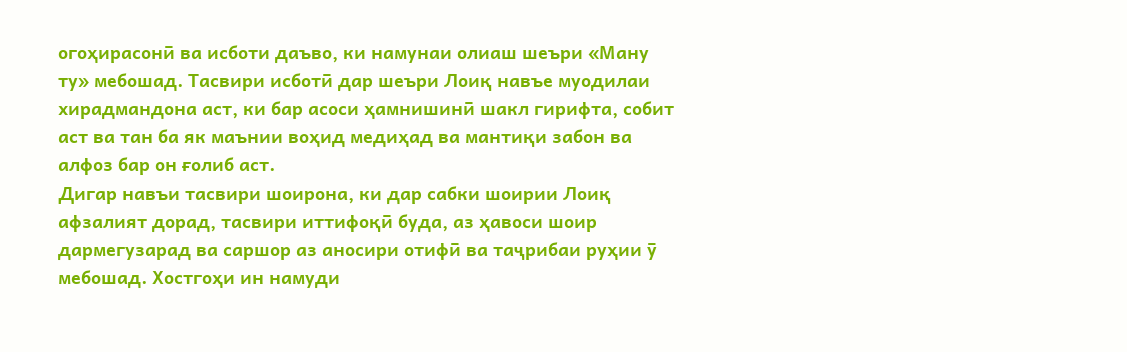огоҳирасонӣ ва исботи даъво, ки намунаи олиаш шеъри «Ману ту» мебошад. Тасвири исботӣ дар шеъри Лоиқ навъе муодилаи хирадмандона аст, ки бар асоси ҳамнишинӣ шакл гирифта, собит аст ва тан ба як маънии воҳид медиҳад ва мантиқи забон ва алфоз бар он ғолиб аст.
Дигар навъи тасвири шоирона, ки дар сабки шоирии Лоиқ афзалият дорад, тасвири иттифоқӣ буда, аз ҳавоси шоир дармегузарад ва саршор аз аносири отифӣ ва таҷрибаи руҳии ӯ мебошад. Хостгоҳи ин намуди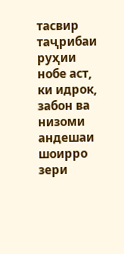тасвир таҷрибаи руҳии нобе аст, ки идрок, забон ва низоми андешаи шоирро зери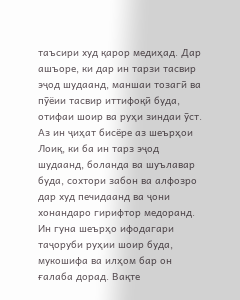таъсири худ қарор медиҳад. Дар ашъоре, ки дар ин тарзи тасвир эҷод шудаанд, маншаи тозагӣ ва пӯёии тасвир иттифоқӣ буда, отифаи шоир ва руҳи зиндаи ӯст. Аз ин ҷиҳат бисёре аз шеърҳои Лоиқ, ки ба ин тарз эҷод шудаанд, боланда ва шуълавар буда, сохтори забон ва алфозро дар худ печидаанд ва ҷони хонандаро гирифтор медоранд. Ин гуна шеърҳо ифодагари таҷоруби руҳии шоир буда, мукошифа ва илҳом бар он ғалаба дорад. Вақте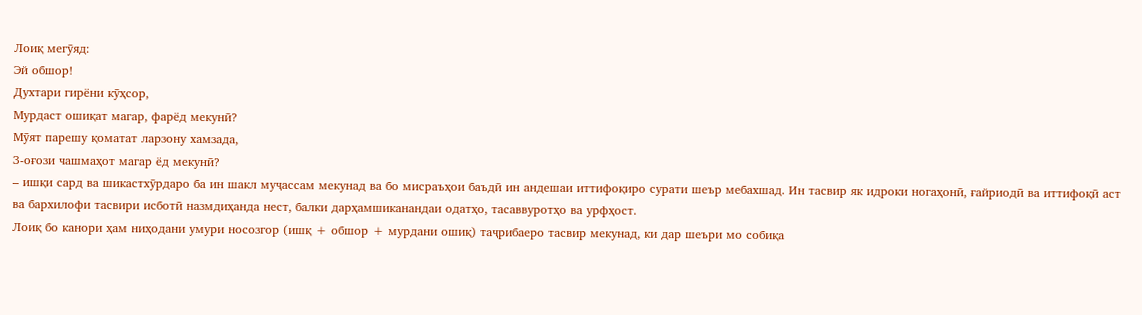Лоиқ мегӯяд:
Эй обшор!
Духтари гирёни кӯҳсор,
Мурдаст ошиқат магар, фарёд мекунӣ?
Мӯят парешу қоматат ларзону хамзада,
З-оғози чашмаҳот магар ёд мекунӣ?
– ишқи сард ва шикастхӯрдаро ба ин шакл муҷассам мекунад ва бо мисраъҳои баъдӣ ин андешаи иттифоқиро сурати шеър мебахшад. Ин тасвир як идроки ногаҳонӣ, ғайриодӣ ва иттифоқӣ аст ва бархилофи тасвири исботӣ назмдиҳанда нест, балки дарҳамшиканандаи одатҳо, тасаввуротҳо ва урфҳост.
Лоиқ бо канори ҳам ниҳодани умури носозгор (ишқ + обшор + мурдани ошиқ) таҷрибаеро тасвир мекунад, ки дар шеъри мо собиқа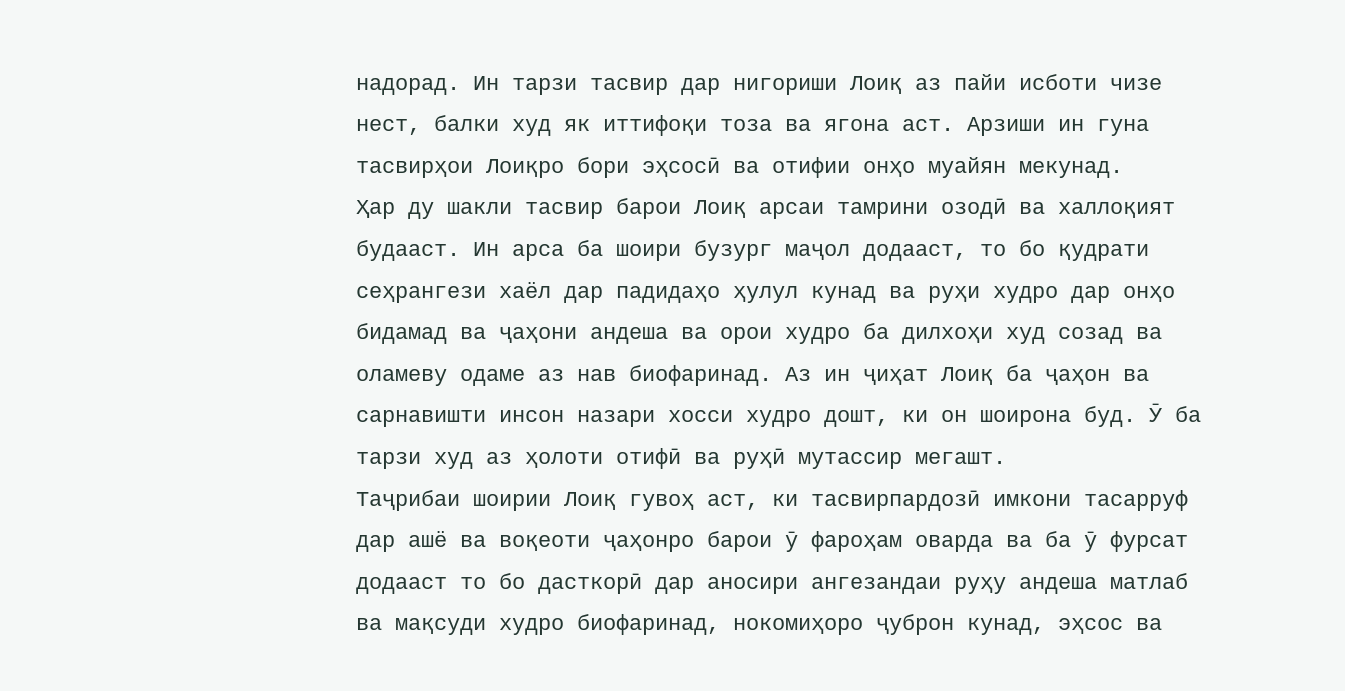надорад. Ин тарзи тасвир дар нигориши Лоиқ аз пайи исботи чизе нест, балки худ як иттифоқи тоза ва ягона аст. Арзиши ин гуна тасвирҳои Лоиқро бори эҳсосӣ ва отифии онҳо муайян мекунад.
Ҳар ду шакли тасвир барои Лоиқ арсаи тамрини озодӣ ва халлоқият будааст. Ин арса ба шоири бузург маҷол додааст, то бо қудрати сеҳрангези хаёл дар падидаҳо ҳулул кунад ва руҳи худро дар онҳо бидамад ва ҷаҳони андеша ва орои худро ба дилхоҳи худ созад ва оламеву одаме аз нав биофаринад. Аз ин ҷиҳат Лоиқ ба ҷаҳон ва сарнавишти инсон назари хосси худро дошт, ки он шоирона буд. Ӯ ба тарзи худ аз ҳолоти отифӣ ва руҳӣ мутассир мегашт.
Таҷрибаи шоирии Лоиқ гувоҳ аст, ки тасвирпардозӣ имкони тасарруф дар ашё ва воқеоти ҷаҳонро барои ӯ фароҳам оварда ва ба ӯ фурсат додааст то бо дасткорӣ дар аносири ангезандаи руҳу андеша матлаб ва мақсуди худро биофаринад, нокомиҳоро ҷуброн кунад, эҳсос ва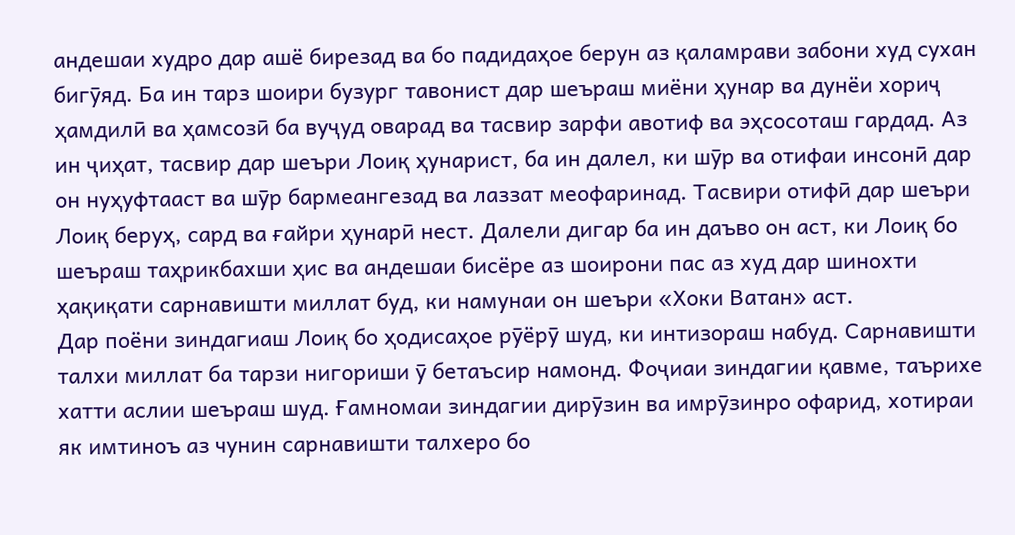андешаи худро дар ашё бирезад ва бо падидаҳое берун аз қаламрави забони худ сухан бигӯяд. Ба ин тарз шоири бузург тавонист дар шеъраш миёни ҳунар ва дунёи хориҷ ҳамдилӣ ва ҳамсозӣ ба вуҷуд оварад ва тасвир зарфи авотиф ва эҳсосоташ гардад. Аз ин ҷиҳат, тасвир дар шеъри Лоиқ ҳунарист, ба ин далел, ки шӯр ва отифаи инсонӣ дар он нуҳуфтааст ва шӯр бармеангезад ва лаззат меофаринад. Тасвири отифӣ дар шеъри Лоиқ беруҳ, сард ва ғайри ҳунарӣ нест. Далели дигар ба ин даъво он аст, ки Лоиқ бо шеъраш таҳрикбахши ҳис ва андешаи бисёре аз шоирони пас аз худ дар шинохти ҳақиқати сарнавишти миллат буд, ки намунаи он шеъри «Хоки Ватан» аст.
Дар поёни зиндагиаш Лоиқ бо ҳодисаҳое рӯёрӯ шуд, ки интизораш набуд. Сарнавишти талхи миллат ба тарзи нигориши ӯ бетаъсир намонд. Фоҷиаи зиндагии қавме, таърихе хатти аслии шеъраш шуд. Ғамномаи зиндагии дирӯзин ва имрӯзинро офарид, хотираи як имтиноъ аз чунин сарнавишти талхеро бо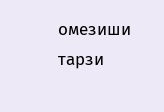омезиши тарзи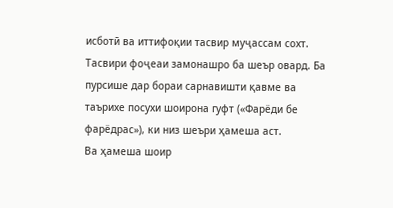исботӣ ва иттифоқии тасвир муҷассам сохт. Тасвири фоҷеаи замонашро ба шеър овард. Ба пурсише дар бораи сарнавишти қавме ва таърихе посухи шоирона гуфт («Фарёди бе фарёдрас»), ки низ шеъри ҳамеша аст.
Ва ҳамеша шоир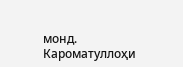монд.
Кароматуллоҳи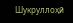Шукруллоҳӣ